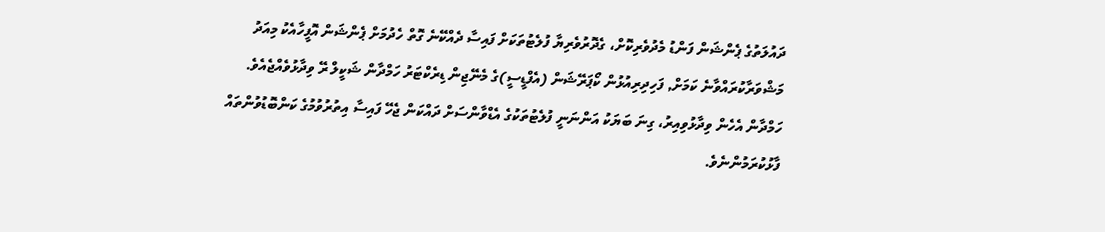ދައުލަތުގެ ޕެންޝަން ފަންޑު މެދުވެރިކޮށް، ގެދޮރުވެރިޔާ ފުލެޓުތަކަށް ފައިސާ ދެއްކޭނެ ގޮތް ހެދުމަށް ޕެންޝަން އޮފީހާއެކު މިއަދު މަޝްވަރާކުރައްވާނެ ކަމަށް, ފަހިދިރިއުޅުން ކޯޕަރޭޝަން (އެފްޑީސީ)ގެ މެނޭޖިން ޑިރެކްޓަރު ހަމްދާން ޝަކީލް ރޭ ވިދާޅުވެއްޖެއެވެ.
ހަމްދާން އެހެން ވިދާޅުވިއިރު، ގިނަ ބަޔަކު އަންނަނީ ފުލެޓުތަކުގެ އެޑްވާންސަށް ދައްކަން ޖެހޭ ފައިސާ އިތުރުވުމުގެ ކަންބޮޑުވުންތައް ފާޅުކުރަމުންނެވެ.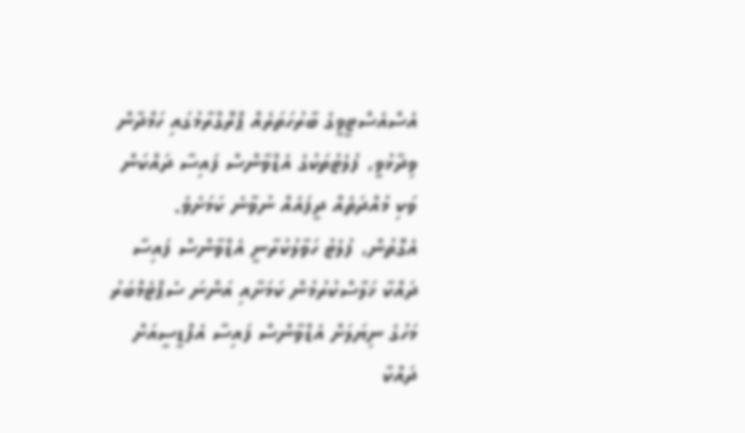އެސްއެސްޓީވީގެ ބާރުހަތަރެއް ޕްރޮގްރާމުގައި ހަމްދާން ވިދާޅުވީ، ފުލެޓުތަކުގެ އެޑްވާންސް ފައިސާ ދައްކަން ވަކި މުއްދަތެއް ދީފައެއް ނުވާނެ ކަމަށެވެ.
އެގޮތުން، ފުލެޓު ހަވާލުކުރާނީ އެޑްވާންސް ފައިސާ ދައްކާ ޚަލާސްކުރުމުން ކަމަށާއި އަންނަ ސެޕްޓެމްބަރު މަހުގެ ނިޔަލަށް އެޑްވާންސް ފައިސާ އެފްޑީސީއަށް ދައްކާ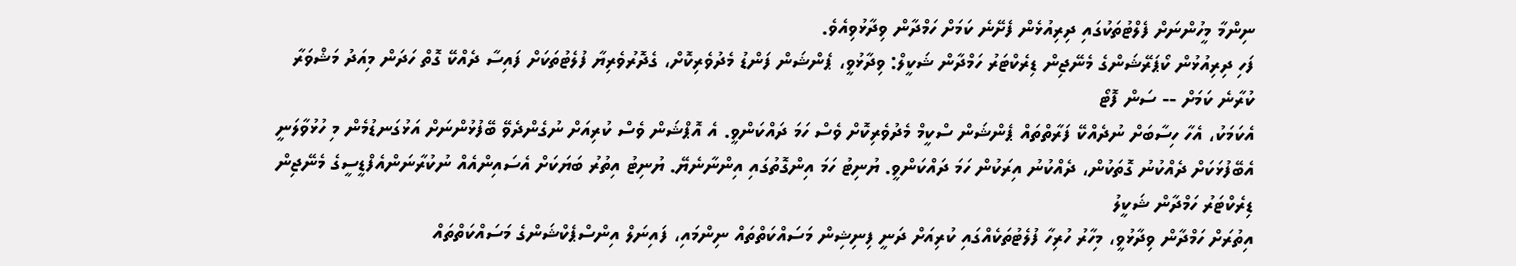ނިންމާ މީހުންނަށް ފެލްޓުތަކުގައި ދިރިއުޅެން ފެށޭނެ ކަމަށް ހަމްދާން ވިދާޅުވިއެވެ.
ފަހި ދިރިއުޅުން ކޯޕަރޭޝަންގެ މެނޭޖިން ޑިރެކްޓަރު ހަމްދާން ޝަކީލް: ވިދާޅުވީ، ޕެންޝަން ފަންޑު މެދުވެރިކޮށް، ގެދޮރުވެރިޔާ ފުލެޓުތަކަށް ފައިސާ ދެއްކޭ ގޮތް ހަދަން މިއަދު މަޝްވަރާ ކުރާނެ ކަމަށް -- ސަން ފޮޓޯ
އެކަމަކު، އެހާ ހިސާބަށް ނުދެއްކޭ ފަރާތްތައް ޕެންޝަން ސްކީމް މެދުވެރިކޮށް ވެސް ހަމަ ދައްކަންވީ. އެ އޮޕްޝަން ވެސް ކުރިއަށް ނުގެންދެވޭ ބޭފުޅުންނަށް އަޅުގަނޑުމެން މި ހުޅުވާލަނީ އެބޭފުޅަކަށް ދެއްކުނު ގޮތަކުން، ދެއްކުނު އިރަކުން ހަމަ ދައްކަންވީ. ޔުނިޓު ހަމަ އިންގޮތުގައި އިންނާނެޔޭ. ޔުނިޓު އިތުރު ބަޔަކަށް އެސައިންއެއް ނުކުރާނަންއެފްޑީސީގެ މެނޭޖިން ޑިރެކްޓަރު ހަމްދާން ޝަކީލު
އިތުރަށް ހަމްދާން ވިދާޅުވީ، މިހާރު ހުރިހާ ފުލެޓުތަކެއްގައި ކުރިއަށް ދަނީ ފިނިޝިން މަސައްކަތްތައް ނިންމައި، ފައިނަލް އިންސްޕެކްޝަންގެ މަސައްކަތްތައް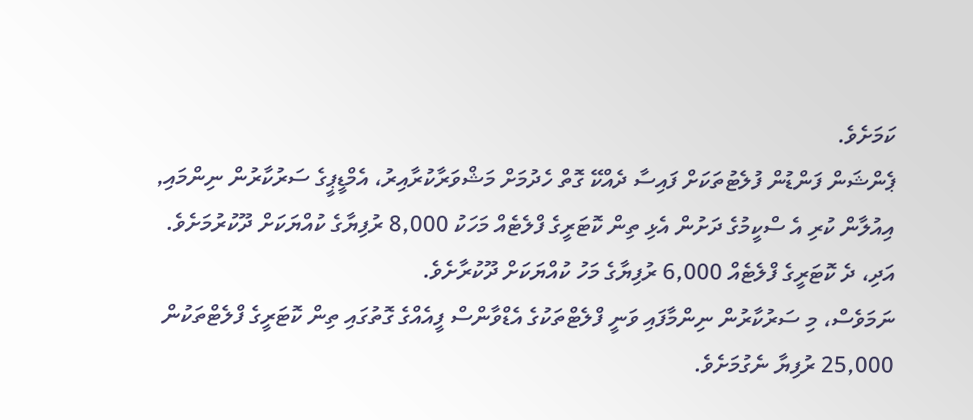ކަމަށެވެ.
ޕެންޝަން ފަންޑުން ފުލެޓުތަކަށް ފައިސާ ދެއްކޭ ގޮތް ހެދުމަށް މަޝްވަރާކުރާއިރު، އެމްޑީޕީގެ ސަރުކާރުން ނިންމައި, އިއުލާން ކުރި އެ ސްކީމުގެ ދަށުން އެޅި ތިން ކޮޓަރީގެ ފްލެޓެއް މަހަކު 8,000 ރުފިޔާގެ ކުއްޔަކަށް ދޫކުރުމަށެވެ. އަދި، ދެ ކޮޓަރީގެ ފްލެޓެއް 6,000 ރުފިޔާގެ މަހު ކުއްޔަކަށް ދޫކުރާށެވެ.
ނަމަވެސް، މި ސަރުކާރުން ނިންމާފައި ވަނީ ފްލެޓްތަކުގެ އެޑްވާންސް ފީއެއްގެ ގޮތުގައި ތިން ކޮޓަރީގެ ފްލެޓްތަކުން 25,000 ރުފިޔާ ނެގުމަށެވެ.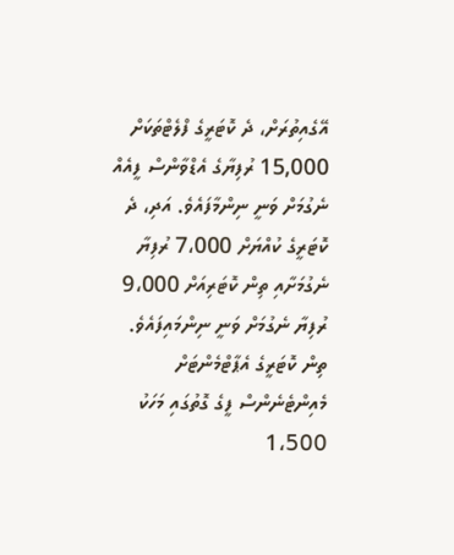އޭގެއިތުރަށް، ދެ ކޮޓަރީގެ ފްލެޓްތަކަށް 15,000 ރުފިޔާގެ އެޑްވާންސް ފީއެއް ނެގުމަށް ވަނީ ނިންމާފައެވެ. އަދި، ދެ ކޮޓަރީގެ ކުއްޔަށް 7،000 ރުފިޔާ ނެގުމަށާއި ތިން ކޮޓަރިއަށް 9،000 ރުފިޔާ ނެގުމަށް ވަނީ ނިންމައިފައެވެ. ތިން ކޮޓަރީގެ އެޕާޓްމެންޓަށް މެއިންޓެނެންސް ފީގެ ގޮތުގައި މަހަކު 1،500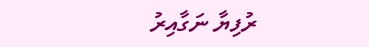ރުފިޔާ ނަގާއިރު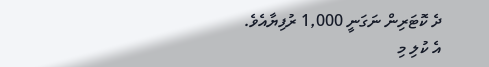ދެ ކޮޓަރިން ނަގަނީ 1,000 ރުފިޔާއެވެ.
އެ ކުލި މި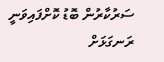ސަރުކާރުން ބޮޑު ކޮށްފައިވަނީ ރަނގަޅަށް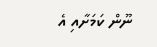ނޫން ކަމަށާއި އެ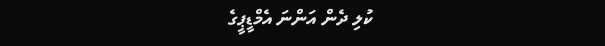ކުލި ދެން އަންނަ އެމްޑީޕީގެ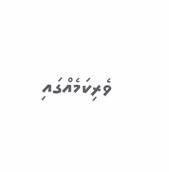ވެރިކަމެއްގައި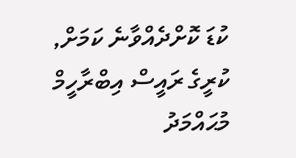ކުޑަ ކޮށްދެއްވާނެ ކަމަށް, ކުރީގެ ރައީސް އިބްރާހީމް މުޙައްމަދު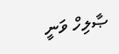ޞާލިހް ވަނީ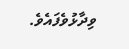ވިދާޅުވެފައެވެ.